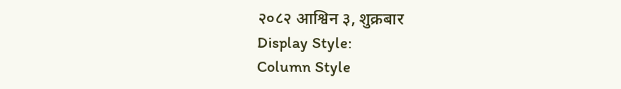२०८२ आश्विन ३, शुक्रबार
Display Style:
Column Style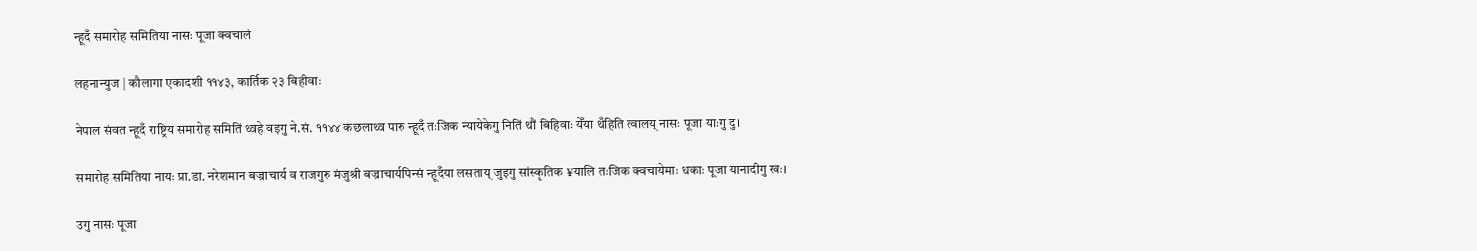न्हूदँ समारोह समितिया नासः पूजा क्वचालं

लहनान्युज | कौलागा एकादशी ११४३, कार्तिक २३ बिहीवाः

नेपाल संवत न्हूदँ राष्ट्रिय समारोह समितिं थ्वहे वइगु ने.सं. ११४४ कछलाथ्व पारु न्हूदँ तःजिक न्यायेकेगु नितिं थौं बिहिवाः येँया थँहिति त्वालय् नासः पूजा याःगु दु।

समारोह समितिया नायः प्रा.डा. नरेशमान बज्राचार्य व राजगुरु मंजुश्री बज्राचार्यपिन्सं न्हूदँया लसताय् जुइगु सांस्कृतिक ¥यालि तःजिक क्वचायेमाः धकाः पूजा यानादीगु खः।

उगु नासः पूजा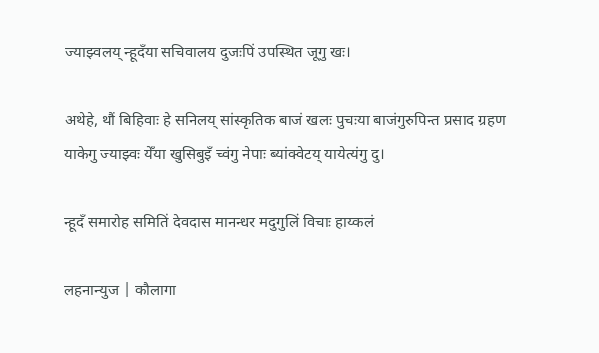ज्याझ्वलय् न्हूदँया सचिवालय दुजःपिं उपस्थित जूगु खः।

अथेहे, थौं बिहिवाः हे सनिलय् सांस्कृतिक बाजं खलः पुचःया बाजंगुरुपिन्त प्रसाद ग्रहण याकेगु ज्याझ्वः येँया खुसिबुइँ च्वंगु नेपाः ब्यांक्वेटय् यायेत्यंगु दु।

न्हूदँ समारोह समितिं देवदास मानन्धर मदुगुलिं विचाः हाय्कलं

लहनान्युज | कौलागा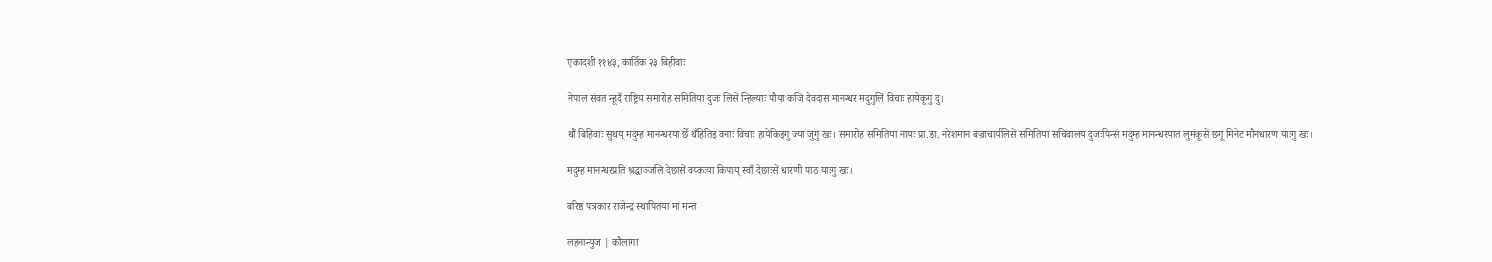एकादशी ११४३, कार्तिक २३ बिहीवाः

नेपाल संवत न्हूदँ राष्ट्रिय समारोह समितिया दुजः लिसें न्हिल्याः पौया कजि देवदास मानन्धर मदुगुलिं विचाः हायेकूगु दु।

थौं बिहिवाः सुथय् मदुम्ह मानन्धरया छेँ थँहितिइ वनाः विचाः हायेकिइगु ज्या जुगु खः। समारोह समितिया नायः प्रा.डा. नरेशमान बज्राचार्यलिसें समितिया सचिवालय दुजःपिन्सं मदुम्ह मानन्धरयात लुमंकूसें छगू मिनेट मौनधारण याःगु खः।

मदुम्ह मानन्धरप्रति श्रद्धाञ्जलि देछासें वय्कःया किपाय् स्वाँ देछाःसें धारणी पाठ याःगु खः।

बरिष्ठ पत्रकार राजेन्द्र स्थापितया मां मन्त

लहनान्युज | कौलागा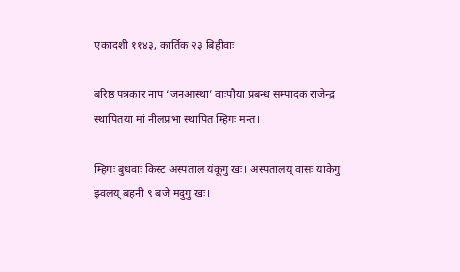एकादशी ११४३, कार्तिक २३ बिहीवाः

बरिष्ठ पत्रकार नाप ‘जनआस्था’ वाःपौया प्रबन्ध सम्पादक राजेन्द्र स्थापितया मां नीलप्रभा स्थापित म्हिगः मन्त।

म्हिगः बुधवाः किस्ट अस्पताल यंकूगु खः। अस्पतालय् वासः याकेगु झ्वलय् बहनी ९ बजे मदुगु खः।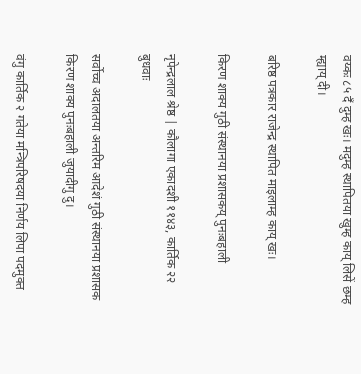वय्कः ८५ दँ दुम्ह खः। मदुम्ह स्थापितया खुम्ह काय् लिसें छम्ह म्ह्याय् दी।

बरिष्ठ पत्रकार राजेन्द्र स्थापित माइलाम्ह काय् खः।

किरण शाक्य गुठी संस्थानया प्रशासकय् पुनःबहाली

नृपेन्द्रलाल श्रेष्ठ | कौलागा एकादशी ११४३, कार्तिक २२ बुधवाः

सर्वोच्च अदालतया अन्तरिम आदेशं गुठी संस्थानया प्रशासक किरण शाक्य पुनःबहाली जुयादीगु दु।

वंगु कार्तिक २ गतेया मन्त्रिपरिषदया निर्णय लिपा पदमुक्त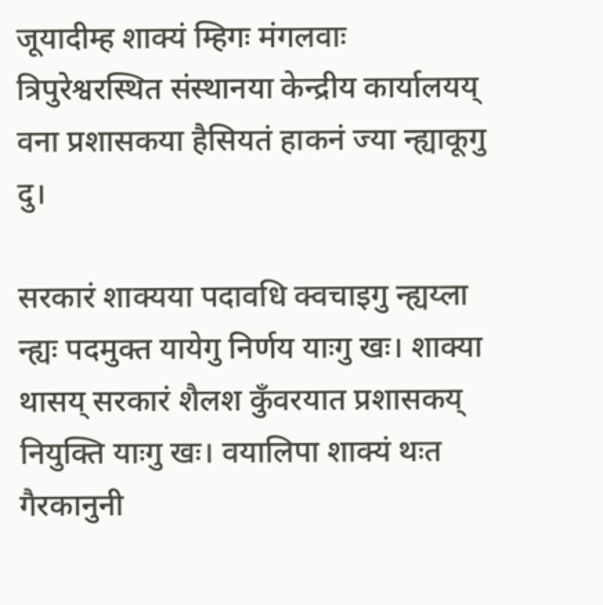जूयादीम्ह शाक्यं म्हिगः मंगलवाः त्रिपुरेश्वरस्थित संस्थानया केन्द्रीय कार्यालयय् वना प्रशासकया हैसियतं हाकनं ज्या न्ह्याकूगु दु।

सरकारं शाक्यया पदावधि क्वचाइगु न्ह्यय्ला न्ह्यः पदमुक्त यायेगु निर्णय याःगु खः। शाक्या थासय् सरकारं शैलश कुँवरयात प्रशासकय् नियुक्ति याःगु खः। वयालिपा शाक्यं थःत गैरकानुनी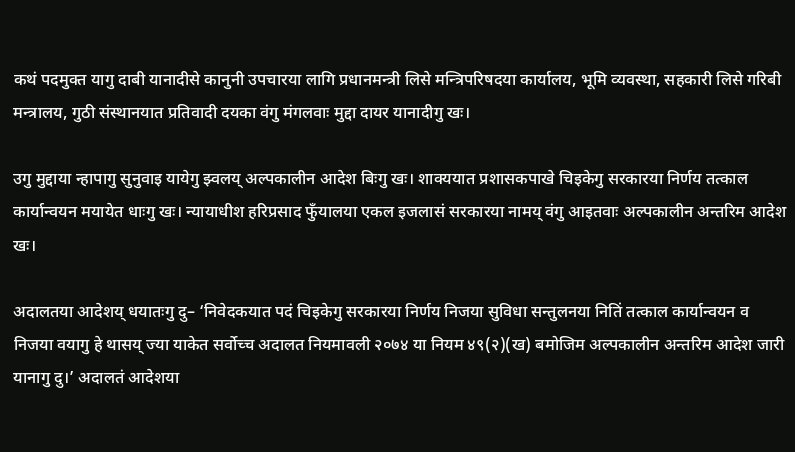कथं पदमुक्त यागु दाबी यानादीसे कानुनी उपचारया लागि प्रधानमन्त्री लिसे मन्त्रिपरिषदया कार्यालय, भूमि व्यवस्था, सहकारी लिसे गरिबी मन्त्रालय, गुठी संस्थानयात प्रतिवादी दयका वंगु मंगलवाः मुद्दा दायर यानादीगु खः।

उगु मुद्दाया न्हापागु सुनुवाइ यायेगु झ्वलय् अल्पकालीन आदेश बिःगु खः। शाक्ययात प्रशासकपाखे चिइकेगु सरकारया निर्णय तत्काल कार्यान्वयन मयायेत धाःगु खः। न्यायाधीश हरिप्रसाद फुँयालया एकल इजलासं सरकारया नामय् वंगु आइतवाः अल्पकालीन अन्तरिम आदेश खः।

अदालतया आदेशय् धयातःगु दु– ‘निवेदकयात पदं चिइकेगु सरकारया निर्णय निजया सुविधा सन्तुलनया नितिं तत्काल कार्यान्वयन व निजया वयागु हे थासय् ज्या याकेत सर्वोच्च अदालत नियमावली २०७४ या नियम ४९(२)(ख) बमोजिम अल्पकालीन अन्तरिम आदेश जारी यानागु दु।’ अदालतं आदेशया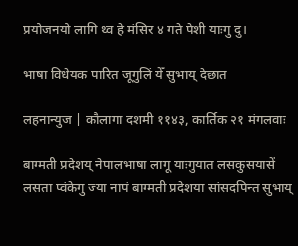प्रयोजनयो लागि थ्व हे मंसिर ४ गते पेशी याःगु दु।

भाषा विधेयक पारित जूगुलिं येँ सुभाय् देछात

लहनान्युज | कौलागा दशमी ११४३, कार्तिक २१ मंगलवाः

बाग्मती प्रदेशय् नेपालभाषा लागू याःगुयात लसकुसयासें लसता प्वंकेगु ज्या नापं बाग्मती प्रदेशया सांसदपिन्त सुभाय्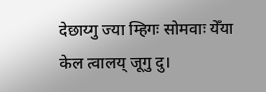देछाय्गु ज्या म्हिगः सोमवाः येँया केल त्वालय् जूगु दु।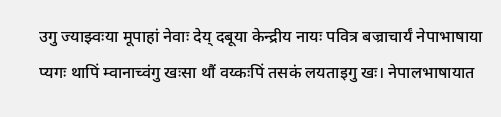उगु ज्याझ्वःया मूपाहां नेवाः देय् दबूया केन्द्रीय नायः पवित्र बज्राचार्यं नेपाभाषाया प्यगः थापिं म्वानाच्वंगु खःसा थौं वय्कःपिं तसकं लयताइगु खः। नेपालभाषायात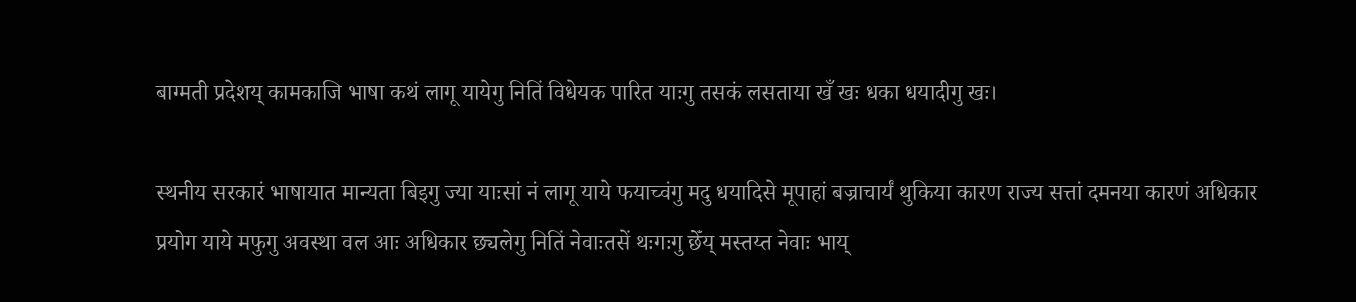बाग्मती प्रदेशय् कामकाजि भाषा कथं लागू यायेगु नितिं विधेयक पारित याःगु तसकं लसताया खँ खः धका धयादीगु खः।

स्थनीय सरकारं भाषायात मान्यता बिइगु ज्या याःसां नं लागू याये फयाच्वंगु मदु धयादिसे मूपाहां बज्राचार्यं थुकिया कारण राज्य सत्तां दमनया कारणं अधिकार प्रयोग याये मफुगु अवस्था वल आः अधिकार छ्यलेगु नितिं नेवाःतसें थःगःगु छेँय् मस्तय्त नेवाः भाय्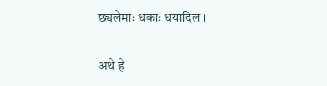छ्यलेमाः धकाः धयादिल ।

अथे हे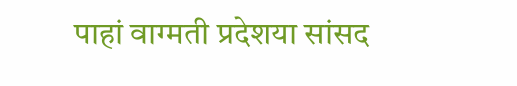पाहां वाग्मती प्रदेशया सांसद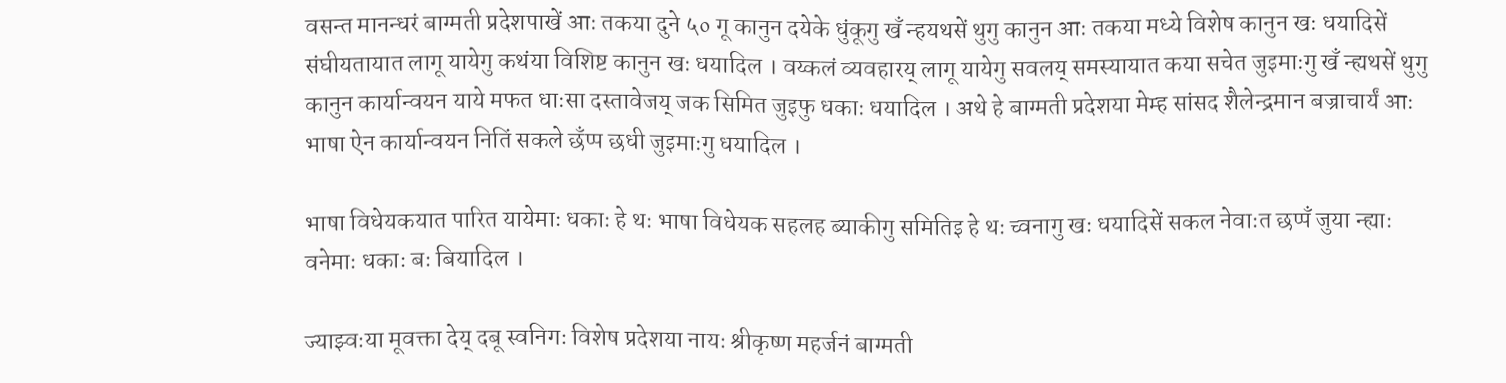वसन्त मानन्धरं बाग्मती प्रदेशपाखें आः तकया दुने ५० गू कानुन दयेके धुंकूगु खँ न्हयथसें थुगु कानुन आः तकया मध्ये विशेष कानुन खः धयादिसें संघीयतायात लागू यायेगु कथंया विशिष्ट कानुन खः धयादिल । वय्कलं व्यवहारय् लागू यायेगु सवलय् समस्यायात कया सचेत जुइमाःगु खँ न्ह्यथसें थुगु कानुन कार्यान्वयन याये मफत धाःसा दस्तावेजय् जक सिमित जुइफु धकाः धयादिल । अथे हे बाग्मती प्रदेशया मेम्ह सांसद शैलेन्द्रमान बज्राचार्यं आः भाषा ऐन कार्यान्वयन नितिं सकले छँप्प छधी जुइमाःगु धयादिल ।

भाषा विधेयकयात पारित यायेमाः धकाः हे थः भाषा विधेयक सहलह ब्याकीगु समितिइ हे थः च्वनागु खः धयादिसें सकल नेवाःत छप्पँ जुया न्ह्याः वनेमाः धकाः बः बियादिल ।

ज्याझ्वःया मूवक्ता देय् दबू स्वनिगः विशेष प्रदेशया नायः श्रीकृष्ण महर्जनं बाग्मती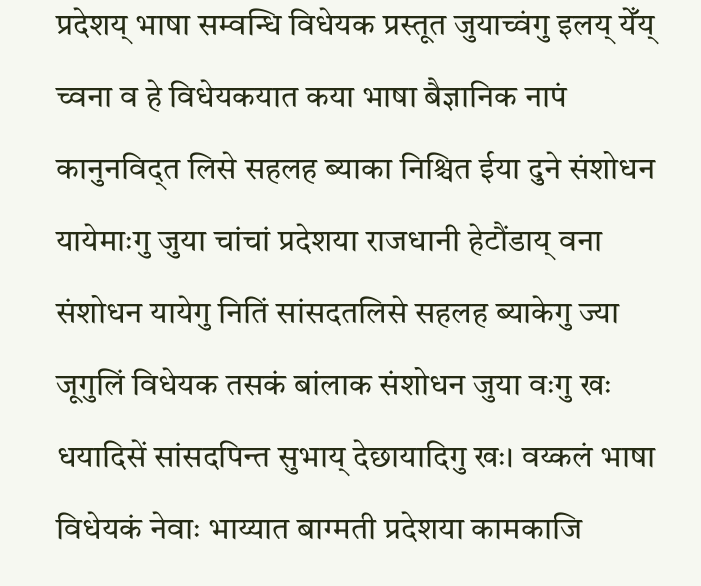प्रदेशय् भाषा सम्वन्धि विधेयक प्रस्तूत जुयाच्वंगु इलय् येँय् च्वना व हे विधेयकयात कया भाषा बैज्ञानिक नापं कानुनविद्त लिसे सहलह ब्याका निश्चित ईया दुने संशोधन यायेमाःगु जुया चांचां प्रदेशया राजधानी हेटौंडाय् वना संशोधन यायेगु नितिं सांसदतलिसे सहलह ब्याकेगु ज्या जूगुलिं विधेयक तसकं बांलाक संशोधन जुया वःगु खः धयादिसें सांसदपिन्त सुभाय् देछायादिगु खः। वय्कलं भाषा विधेयकं नेवाः भाय्यात बाग्मती प्रदेशया कामकाजि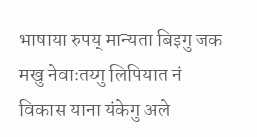भाषाया रुपय् मान्यता बिइगु जक मखु नेवाःतय्गु लिपियात नं विकास याना यंकेगु अले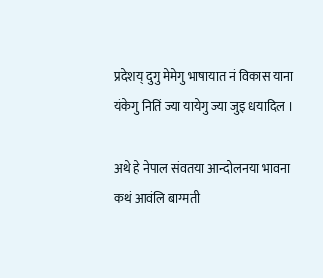प्रदेशय् दुगु मेमेगु भाषायात नं विकास याना यंकेगु नितिं ज्या यायेगु ज्या जुइ धयादिल ।

अथे हे नेपाल संवतया आन्दोलनया भावना कथं आवंलि बाग्मती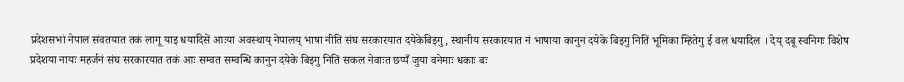प्रदेशसभां नेपाल संवतयात तकं लागू याइ धयादिसें आःया अवस्थाय् नेपालय् भाषा नीति संघ सरकारयात दयेकेबिइगु, स्थानीय सरकारयात नं भाषाया कानुन दयेके बिइगु नितिं भूमिका म्हितेगु ई वल धयादिल । देय् दबू स्वनिगः विशेष प्रदेशया नायः महर्जनं संघ सरकारयात तकं आः सम्वत सम्वन्धि कानुन दयेके बिइगु नितिं सकल नेवाःत छप्पँ जुया वनेमाः धकाः बः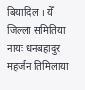बियादिल । येँ जिल्ला समितिया नायः धनबहादुर महर्जन तिमिलाया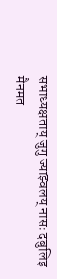सभाध्यक्षताय् जुगु ज्याझ्वलय् नासः दबुलिइ मैनमत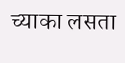च्याका लसता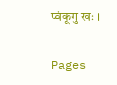प्वंकूगु खः ।

Pages